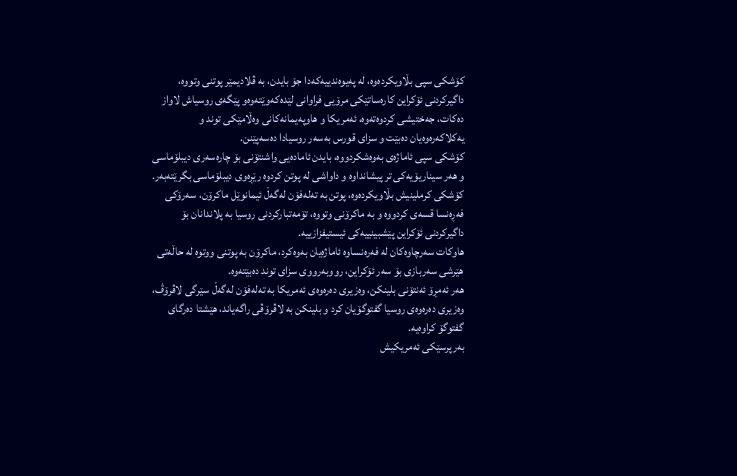کۆشکی سپی بڵاویکردەوە، لە پەیوەندییەکەدا جۆ بایدن، بە ڤلادیمێر پوتنی وتووە، داگیرکردنی ئۆکراین کارەساتێکی مرۆیی فراوانی لێدەکەوێتەوەو پێگەی روسیاش لاواز دەکات، جەختیشی کردوەتەوە، ئەمریکا و ھاوپەیمانەکانی وەڵامێکی توند و یەکلاکەرەوەیان دەبێت و سزای قورس بەسەر روسیادا دەسەپێنن.
کۆشکی سپی ئاماژەی بەوەشکردووە، بایدن ئامادەیی واشنتۆنی بۆ چارەسەری دیبلۆماسی و ھەر سیناریۆیەکی تر پیشانداوە و داواشی لە پوتن کردوە رێڕەوی دیبلۆماسی بگرێتەبەر.
کۆشکی کرملینیش بڵاویکردەوە، پوتن بە تەلەفۆن لەگەڵ ئیمانوێل ماکرۆن، سەرۆکی فەڕەنسا قسەی کردووە و بە ماکرۆنی وتووە، تۆمەتبارکردنی روسیا بە پلاندانان بۆ داگیرکردنی ئۆکراین پێشبینییەکی ئیستیفزازییە.
ھاوکات سەرچاوەکان لە فەرەنساوە ئاماژەیان بەوەکرد، ماکرۆن بە پوتنی ووتوە لە حاڵەتی ھێرشی سەربازی بۆ سەر ئۆکراین، رووبەرووی سزای توند دەبێتەوە.
ھەر ئەمڕۆ ئەنتۆنی بلینکن، وەزیری دەرەوەی ئەمریکا بە تەلەفۆن لەگەڵ سێرگی لاڤرۆڤ، وەزیری دەرەوەی روسیا گفتوگۆیان کرد و بلینکن بە لاڤرۆڤی راگەیاند، ھێشتا دەرگای گفتوگۆ کراوەیە.
بەرپرسێکی ئەمریکیش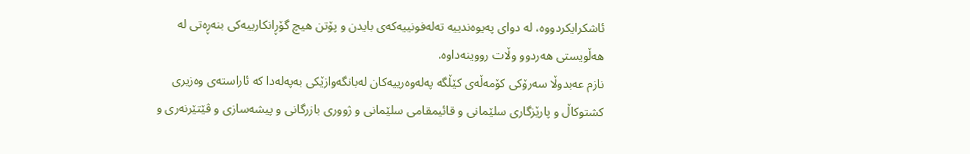ئاشکرایکردووە، لە دوای پەیوەندییە تەلەفونییەکەی بایدن و پۆتن هیچ گۆڕانکارییەکی بنەڕەتی لە هەڵویستی هەردوو وڵات رووینەداوە.
نازم عەبدوڵا سەرۆکی کۆمەڵەی کێڵگە پەلەوەرییەکان لەبانگەوازێکی بەپەلەدا کە ئاراستەی وەزیری کشتوکاڵ و پارێزگاری سلێمانی و قائیمقامی سلێمانی و ژووری بازرگانی و پیشەسازی و ڤێتێرنەری و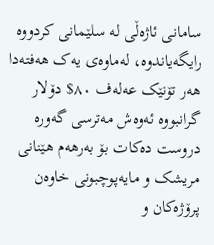سامانی ئاژەڵی لە سلێمانی کردووە رایگەیاندوە، لەماوەی یەک ھەفتەدا ھەر تۆنێک عەلەف ٨٠$ دۆلار گرانبووە ئەوەش مەترسی گەورە دروست دەکات بۆ بەرھەم ھێنانی مریشک و مایەپوچبونی خاوەن پرۆژەکان و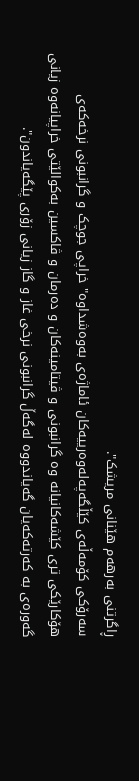ڕاگرتنی بەرھەم ھێنانی مریشک".
سەرۆکی کۆمەڵەی کێڵگەپەلەوەرییەکان ئاماژەی بەوەشداوە" خراپی جوچک و گرانبونی نرخەکەی ھۆکارێکی تری کێشەکانیانە وە گرانبونی و ڤیتامینەکان و دەرمان و ڤاکسین بەکوالێتی خراپیانەوە زیانی گەورەی بە کەرتەکەیان گەیاندووە لەگەڵ گرانبونی نرخی غاز و گاز زیانی زۆری پێگەیاندون".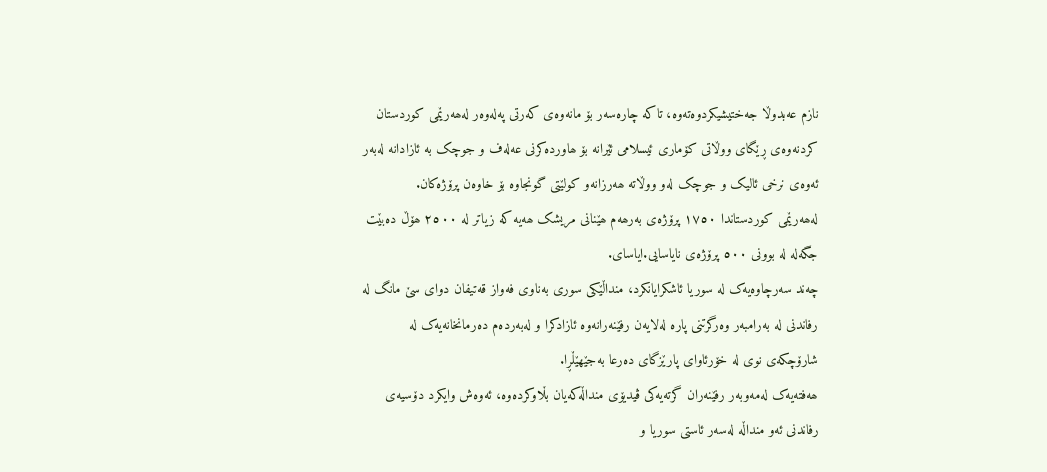نازم عەبدوڵا جەختیشیکردوەتەوە، تاکە چارەسەر بۆ مانەوەی کەرتی پەلەوەر لەھەرێمی کوردستان کردنەوەی ڕێگای ووڵاتی کۆماری ئیسلامی ئێرانە بۆ ھاوردەکرنی عەلەف و جوچک بە ئازادانە لەبەر ئەوەی نرخی ئالیک و جوچک لەو ووڵاتە ھەرزانەو کولێتی گونجاوە بۆ خاوەن پرۆژەکان.
لەھەرێمی کوردستاندا ١٧٥٠ پرۆژەی بەرھەم ھێنانی مریشک ھەیە کە زیاتر لە ٢٥٠٠ ھۆڵ دەبێت جگەلە لە بوونی ٥٠٠ پرۆژەی نایاسایی.ایاسای.
چەند سەرچاوەیەک لە سوریا ئاشکرایانکرد، منداڵێکی سوری بەناوی فەواز قەتیفان دوای سێ مانگ لە رفاندنی لە بەرامبەر وەرگرتنی پارە لەلایەن رفێنەرانەوە ئازادکرا و لەبەردەم دەرمانخانەیەک لە شارۆچکەی نوی لە خۆرئاوای پارێزگای دەرعا بەجێھێڵڕا.
ھەفتەیەک لەمەوبەر رفێنەران گرتەیەکی ڤیدیۆی منداڵەکەیان بڵاوکردەوە، ئەوەش وایکرد دۆسیەی رفاندنی ئەو منداڵە لەسەر ئاستی سوریا و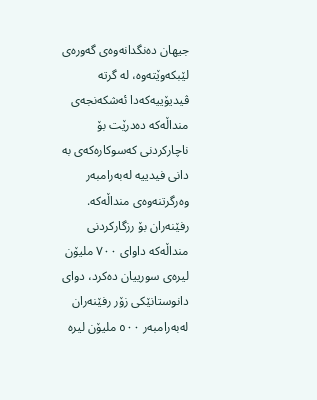جیھان دەنگدانەوەی گەورەی لێبکەوێتەوە، لە گرتە ڤیدیۆییەکەدا ئەشکەنجەی منداڵەکە دەدرێت بۆ ناچارکردنی کەسوکارەکەی بە دانی فیدییە لەبەرامبەر وەرگرتنەوەی منداڵەکە.
رفێنەران بۆ رزگارکردنی منداڵەکە داوای ٧٠٠ ملیۆن لیرەی سورییان دەکرد، دوای دانوستانێکی زۆر رفێنەران لەبەرامبەر ٥٠٠ ملیۆن لیرە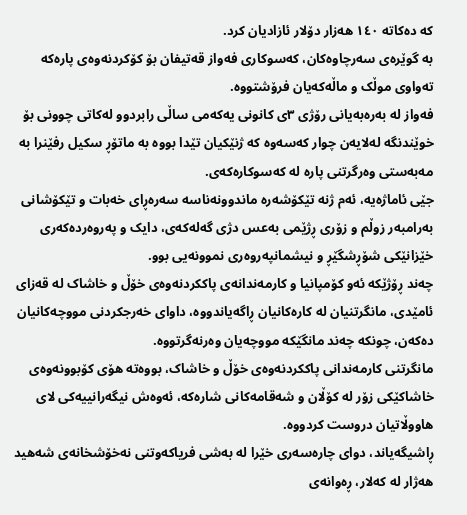کە دەکاتە ١٤٠ ھەزار دۆلار ئازادیان کرد.
بە گوێرەی سەرچاوەکان، کەسوکاری فەواز قەتیفان بۆ کۆکردنەوەی پارەکە تەواوی موڵک و ماڵەکەیان فرۆشتووە.
فەواز لە بەرەبەیانی رۆژی ٣ی کانونی یەکەمی ساڵی رابردوو لەکاتی چوونی بۆ خوێندنگە لەلایەن چوار کەسەوە کە ژنێکیان تێدا بووە بە ماتۆڕ سکیل رفێنرا بە مەبەستی وەرگرتنی پارە لە کەسوکارەکەی.
جێی ئاماژەیە، ئەم ژنە تێکۆشەرە ماندوونەناسە سەرەڕای خەبات و تێکۆشانی بەرامبەر زوڵم و زۆری ڕژێمی بەعس دژی گەلەکەی، دایک و پەروەردەکەری خێزانێکی شۆڕشگێڕ و نیشمانپەروەری نموونەیی بوو.
چەند ڕۆژێکە ئەو کۆمپانیا و کارمەندانەی پاککردنەوەی خۆڵ و خاشاک لە قەزای ئامێدی، مانگرتنیان لە کارەکانیان ڕاگەیاندووە، داوای خەرجکردنی مووچەکانیان دەکەن، چونکە چەند مانگێکە مووچەیان وەرنەگرتووە.
مانگرتنی کارمەندانی پاککردنەوەی خۆڵ و خاشاک، بووەتە ھۆی کۆبوونەوەی خاشاکێکی زۆر لە کۆڵان و شەقامەکانی شارەکە، ئەوەش نیگەرانییەکی لای ھاووڵاتیان دروست کردووە.
ڕاشیگەیاند، دوای چارەسەری خێرا لە بەشی فریاکەوتنی نەخۆشخانەی شەھید ھەژار لە کەلار، ڕەوانەی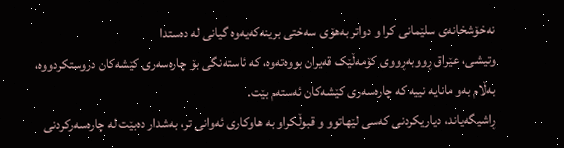نەخۆشخانەی سلێمانی کرا و دواتر بەھۆی سەختی برینەکەیەوە گیانی لە دەستدا
وتیشی، عێراق ڕووبەڕووی کۆمەڵێک قەیران بووەتەوە، کە ئاستەنگی بۆ چارەسەری کێشەکان دروستکردووە، بەڵام بەو مانایە نییە کە چارەسەری کێشەکان ئەستەم بێت.
ڕاشیگەیاند، دیاریکردنی کەسی لێھاتوو و قبوڵکراو بە ھاوکاری ئەوانی تر، بەشدار دەبێت لە چارەسەرکردنی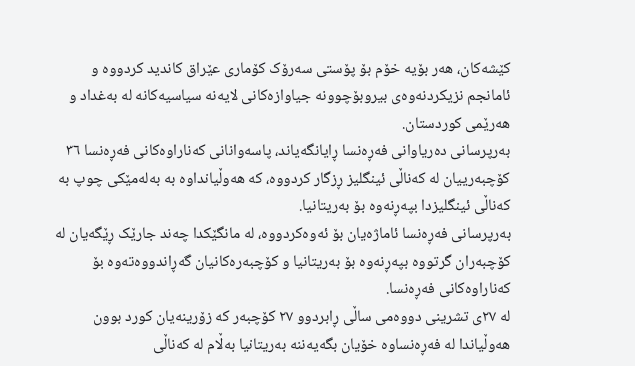کێشەکان، ھەر بۆیە خۆم بۆ پۆستی سەرۆک کۆماری عێراق کاندید کردووە و ئامانجم نزیکردنەوەی بیروبۆچوونە جیاوازەکانی لایەنە سیاسیەکانە لە بەغداد و ھەرێمی کوردستان.
بەرپرسانی دەریاوانی فەڕەنسا ڕایانگەیاند، پاسەوانانی کەناراوەکانی فەڕەنسا ٣٦ کۆچبەرییان لە کەناڵی ئینگلیز ڕزگار کردووە، کە ھەوڵیانداوە بە بەلەمێکی چوپ بە کەناڵی ئینگلیزدا بپەڕنەوە بۆ بەریتانیا.
بەرپرسانی فەڕەنسا ئاماژەیان بۆ ئەوەکردووە، لە مانگێکدا چەند جارێک ڕێگەیان لە کۆچبەران گرتووە بپەڕنەوە بۆ بەریتانیا و کۆچبەرەکانیان گەڕاندووەتەوە بۆ کەناراوەکانی فەڕەنسا.
لە ٢٧ی تشرینی دووەمی ساڵی ڕابردوو ٢٧ کۆچبەر کە زۆرینەیان کورد بوون ھەوڵیاندا لە فەڕەنساوە خۆیان بگەیەننە بەریتانیا بەڵام لە کەناڵی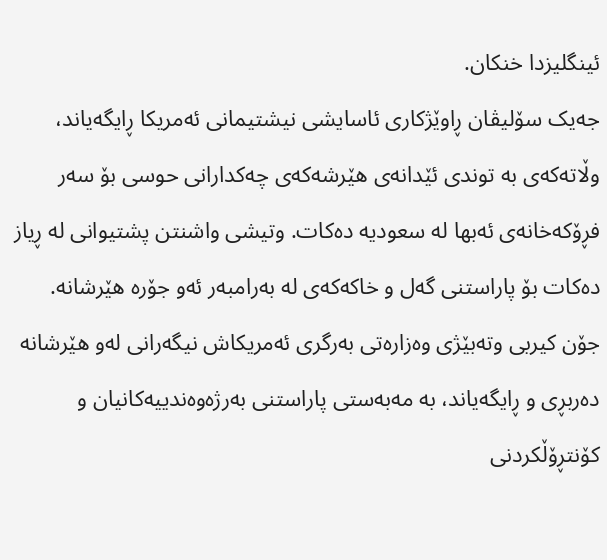ئینگلیزدا خنکان.
جەیک سۆلیڤان ڕاوێژکاری ئاسایشی نیشتیمانی ئەمریکا ڕایگەیاند، وڵاتەکەی بە توندی ئێدانەی ھێرشەکەی چەکدارانی حوسی بۆ سەر فڕۆکەخانەی ئەبھا لە سعودیە دەکات. وتیشی واشنتن پشتیوانی لە ڕیاز دەکات بۆ پاراستنی گەل و خاکەکەی لە بەرامبەر ئەو جۆرە ھێرشانە.
جۆن کیربی وتەبێژی وەزارەتی بەرگری ئەمریکاش نیگەرانی لەو ھێرشانە دەربڕی و ڕایگەیاند، بە مەبەستی پاراستنی بەرژەوەندییەکانیان و کۆنتڕۆڵکردنی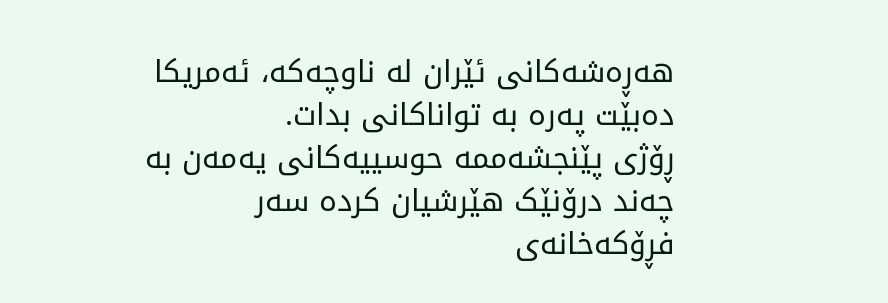ھەڕەشەکانی ئێران لە ناوچەکە، ئەمریکا دەبێت پەرە بە تواناکانی بدات.
ڕۆژی پێنجشەممە حوسییەکانی یەمەن بە چەند درۆنێک ھێرشیان کردە سەر فڕۆکەخانەی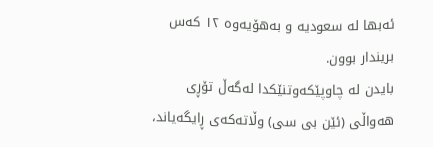ئەبھا لە سعودیە و بەھۆیەوە ١٢ کەس بریندار بوون.
بایدن لە چاوپێکەوتنێکدا لەگەڵ تۆڕی ھەواڵی (ئێن بی سی) وڵاتەکەی ڕایگەیاند،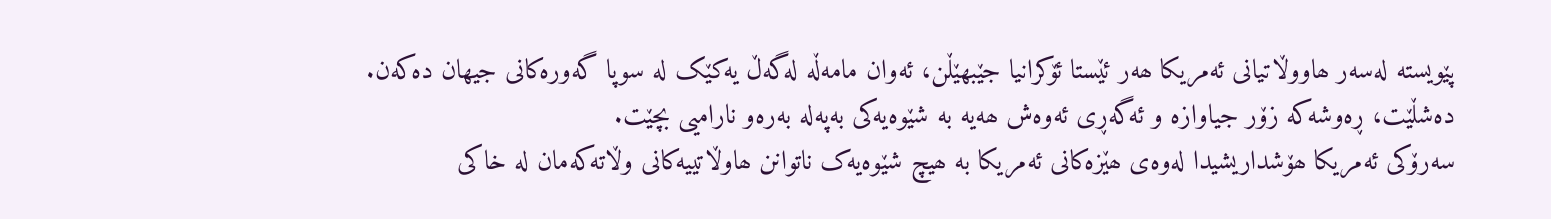پێویستە لەسەر ھاووڵاتیانی ئەمریکا ھەر ئێستا ئۆکرانیا جێبھێڵن، ئەوان مامەڵە لەگەڵ یەکێک لە سوپا گەورەکانی جیھان دەکەن. دەشڵێت، ڕەوشەکە زۆر جیاوازە و ئەگەڕی ئەوەش ھەیە بە شێوەیەکی بەپەلە بەرەو نارامیی بچێت.
سەرۆکی ئەمریکا ھۆشداریشیدا لەوەی ھێزەکانی ئەمریکا بە ھیچ شێوەیەک ناتوانن ھاوڵاتییەکانی وڵاتەکەمان لە خاکی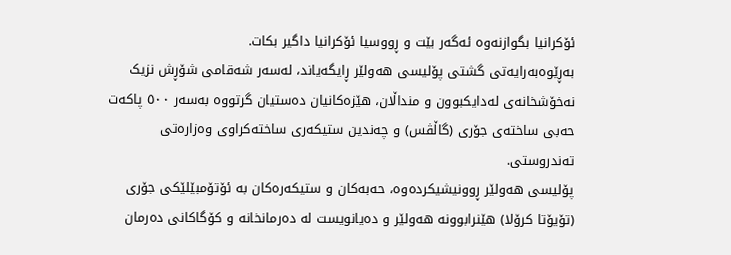ئۆکرانیا بگوازنەوە ئەگەر بێت و ڕووسیا ئۆکرانیا داگیر بکات.
بەڕێوەبەرایەتی گشتی پۆلیسی ھەولێر ڕایگەیاند، لەسەر شەقامی شۆڕش نزیک نەخۆشخانەی لەدایکبوون و منداڵان، ھێزەکانیان دەستیان گرتووە بەسەر ٥٠٠ پاکەت حەبی ساختەی جۆری (گاڵڤس) و چەندین ستیکەری ساختەکراوی وەزارەتی تەندروستی.
پۆلیسی ھەولێر ڕوونیشیکردەوە، حەبەکان و ستیکەرەکان بە ئۆتۆمبێلێکی جۆری (تۆیۆتا کرۆلا) ھێنرابوونە ھەولێر و دەیانویست لە دەرمانخانە و کۆگاکانی دەرمان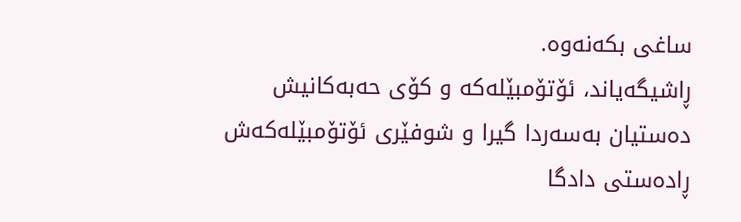ساغی بکەنەوە.
ڕاشیگەیاند، ئۆتۆمبێلەکە و کۆی حەبەکانیش دەستیان بەسەردا گیرا و شوفێری ئۆتۆمبێلەکەش ڕادەستی دادگا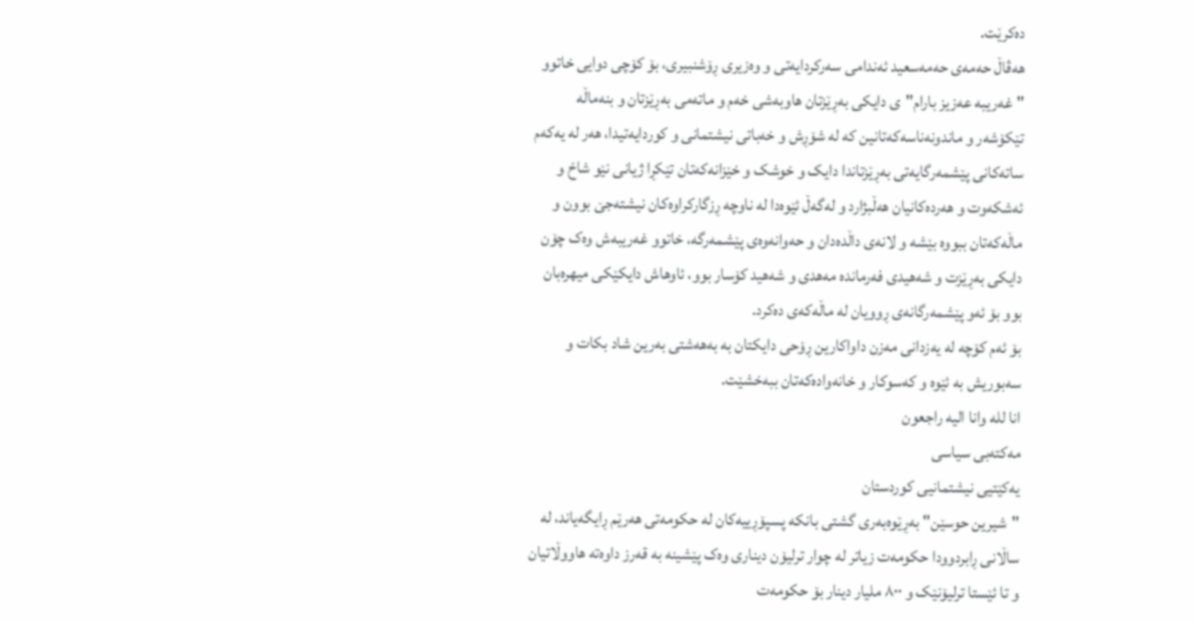دەکرێت.
ھەڤاڵ حەمەی حەمەسعید ئەندامی سەرکردایەتی و وەزیری ڕۆشنبیری، بۆ کۆچی دوایی خاتوو "غەریبە عەزیز بارام"ی دایکی بەڕێزتان ھاوبەشی خەم و ماتەمی بەڕێزتان و بنەماڵە تێکۆشەر و ماندونەناسەکەتانین کە لە شۆڕش و خەباتی نیشتمانی و کوردایەتیدا، ھەر لە یەکەم ساتەکانی پێشمەرگایەتی بەڕێزتاندا دایک و خوشک و خێزانەکەتان تێکڕا ژیانی نێو شاخ و ئەشکەوت و ھەردەکانیان ھەڵبژارد و لەگەڵ ئێوەدا لە ناوچە ڕزگارکراوەکان نیشتەجێ بوون و ماڵەکەتان ببووە بێشە و لانەی داڵدەدان و حەوانەوەی پێشمەرگە، خاتوو غەریبەش وەک چۆن دایکی بەڕێزت و شەھیدی فەرماندە مەھدی و شەھید کۆسار بوو، ئاوھاش دایکێکی میھرەبان بوو بۆ ئەو پێشمەرگانەی ڕوویان لە ماڵەکەی دەکرد.
بۆ ئەم کۆچە لە یەزدانی مەزن داواکارین ڕۆحی دایکتان بە بەھەشتی بەرین شاد بکات و سەبوریش بە ئێوە و کەسوکار و خانەوادەکەتان ببەخشێت.
انا للە وانا الیە راجعون
مەکتەبی سیاسی
یەکێتیی نیشتمانیی کوردستان
"شیرین حوسێن" بەڕێوەبەری گشتی بانکە پسپۆڕییەکان لە حکومەتی ھەرێم ڕایگەیاند، لە ساڵانی ڕابردوودا حکومەت زیاتر لە چوار ترلیۆن دیناری وەک پێشینە بە قەرز داوەتە ھاووڵاتیان و تا ئێستا ترلیۆنێک و ٨٠٠ ملیار دینار بۆ حکومەت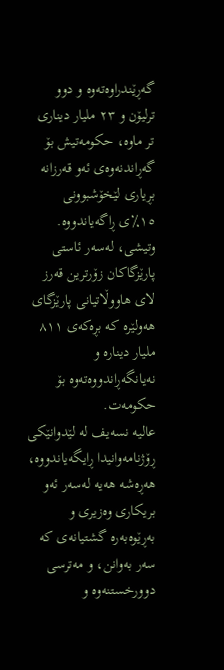گەڕێندراوەتەوە و دوو ترلیۆن و ٢٣ ملیار دیناری تر ماوە، حکومەتیش بۆ گەڕاندنەوەی ئەو قەرزانە بڕیاری لێخۆشبوونی ١٥٪ی ڕاگەیاندووە.
وتیشی، لەسەر ئاستی پارێزگاکان زۆرترین قەرز لای ھاووڵاتیانی پارێزگای ھەولێرە کە بڕەکەی ٨١١ ملیار دینارە و نەیانگەڕاندووەتەوە بۆ حکومەت.
عالیە نسەیف لە لێدوانێکی ڕۆژنامەوانیدا ڕایگەیاندووە، ھەڕەشە ھەیە لەسەر ئەو بریکاری وەزیری و بەڕێوەبەرە گشتیانەی کە سەر بەوانن، و مەترسی دوورخستنەوە و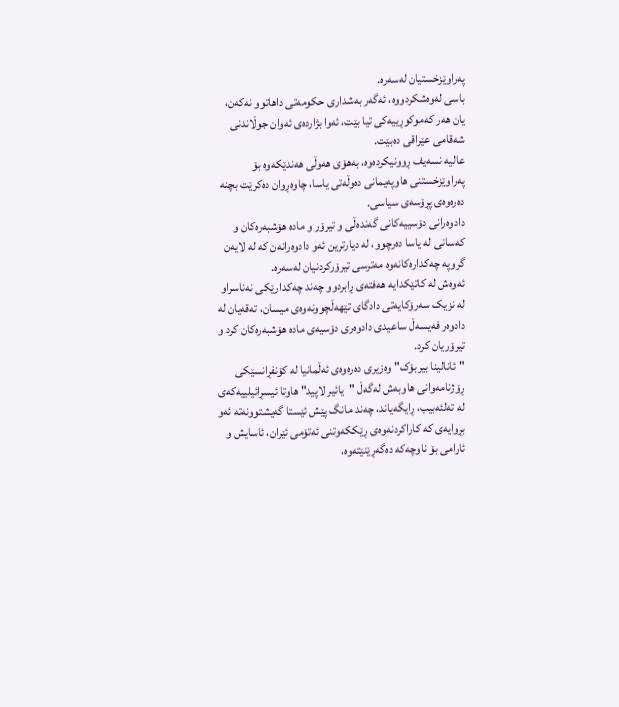پەراوێزخستیان لەسەرە.
باسی لەوەشکردووە، ئەگەر بەشداری حکومەتی داھاتوو نەکەن، یان ھەر کەموکوڕییەکی تیا بێت، ئەوا بژاردەی ئەوان جوڵاندنی شەقامی عێراقی دەبێت.
عالیە نسەیف ڕوونیکردەوە، بەھۆی ھەوڵی ھەندێکەوە بۆ پەراوێزخستنی ھاوپەیمانی دەوڵەتی یاسا، چاوەڕوان دەکرێت بچنە دەرەوەی پڕۆسەی سیاسی.
دادوەرانی دۆسییەکانی گەندەڵی و تیرۆر و مادە ھۆشبەرەکان و کەسانی لە یاسا دەرچوو، لە دیارترین ئەو دادوەرانەن کە لە لایەن گروپە چەکدارەکانەوە مەترسی تیرۆرکردنیان لەسەرە.
ئەوەش لە کاتێکدایە ھەفتەی ڕابردوو چەند چەکدارێکی نەناسراو لە نزیک سەرۆکایەتی دادگای تێھەڵچوونەوەی میسان، تەقەیان لە دادوەر فەیسەڵ ساعیدی دادوەری دۆسیەی مادە ھۆشبەرەکان کرد و تیرۆریان کرد.
"ئانالینا بیربۆک" وەزیری دەرەوەی ئەڵمانیا لە کۆنفڕانسێکی ڕۆژنامەوانی ھاوبەش لەگەڵ "یائیر لاپید" ھاوتا ئیسڕائیلییەکەی لە تەلئەبیب، ڕایگەیاند، چەند مانگ پێش ئێستا گەیشتوونەتە ئەو بڕوایەی کە کاراکردنەوەی ڕێککەوتنی ئەتۆمی ئێران، ئاسایش و ئارامی بۆ ناوچەکە دەگەڕێنێتەوە،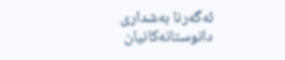ئەگەرنا بەشداری دانوستانەکانیان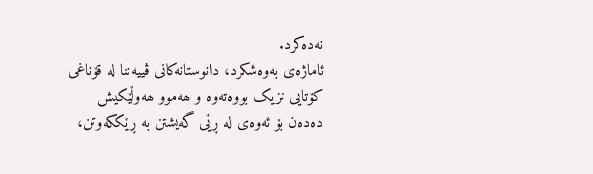نەدەکرد.
ئاماژەی بەوەشکرد، دانوستانەکانی ڤییەننا لە قۆناغی کۆتایی نزیک بووەتەوە و ھەموو ھەوڵێکیش دەدەن بۆ ئەوەی لە ڕێی گەیشتن بە ڕێککەوتن،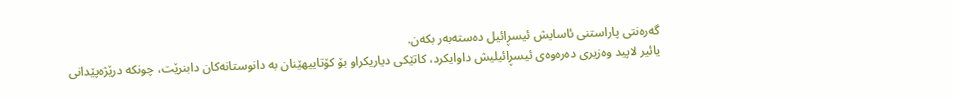گەرەنتی پاراستنی ئاسایش ئیسڕائیل دەستەبەر بکەن.
یائیر لاپید وەزیری دەرەوەی ئیسڕائیلیش داوایکرد، کاتێکی دیاریکراو بۆ کۆتاییھێنان بە دانوستانەکان دابنرێت، چونکە درێژەپێدانی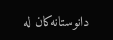دانوستانەکان لە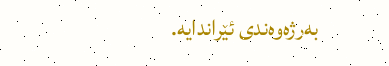بەرژەوەندی ئێراندایە.